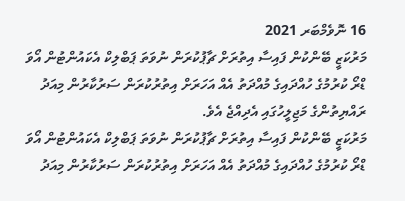16 ނޮވެމްބަރ 2021
މަރުކަޒީ ބޭންކުން ފައިސާ އިތުރަށް ޗާޕުކުރަން ނުވަތަ ޕަބްލިކް އެކައުންޓުން އޯވަ ޑްރޯ ކުރުމުގެ ހުއްދައިގެ މުއްދަތު އެއް އަހަރަށް އިތުރުކުރަން ސަރުކާރުން މިއަދު ރައްޔިތުންގެ މަޖިލީހުގައި އެދިއްޖެ އެވެ.
މަރުކަޒީ ބޭންކުން ފައިސާ އިތުރަށް ޗާޕުކުރަން ނުވަތަ ޕަބްލިކް އެކައުންޓުން އޯވަ ޑްރޯ ކުރުމުގެ ހުއްދައިގެ މުއްދަތު އެއް އަހަރަށް އިތުރުކުރަން ސަރުކާރުން މިއަދު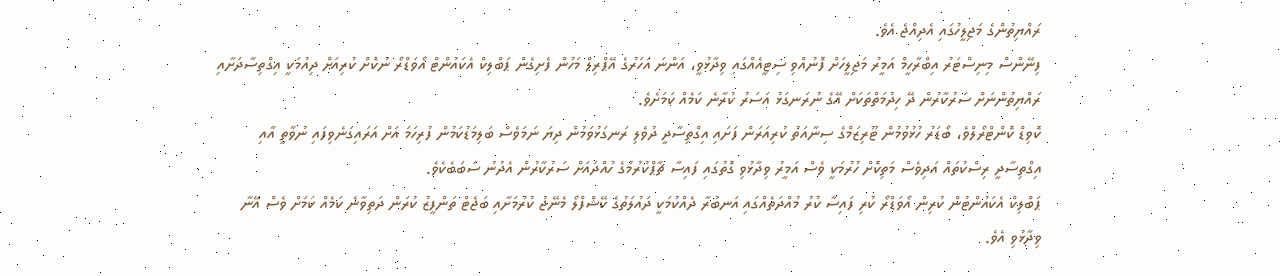ރައްޔިތުންގެ މަޖިލީހުގައި އެދިއްޖެ އެވެ.
ފިނޭންސް މިނިސްޓަރު އިބްރާހީމް އަމީރު މަޖިލީހަށް ފޮނުއްވި ސިޓީއެއްގައި ވިދާޅުވީ، އަންނަ އަހަރުގެ އޭޕްރިލް މަހުން ފެށިގެން ޕަބްލިކް އެކައުންޓް އޯވަޑްރޯ ނުކޮށް ކުރިއަށް ދިއުމަކީ އިގްތިސާދަށާއި ރައްޔިތުންނަށް ސަރުކާރުން ދޭ ހިދުމަތްތަކަށް އޭގެ ނުރަނގަޅު އަސަރު ކުރާނެ ކަމެއް ކަމަށެވެ.
ކޮވިޑް ކޮންޓްރޯލްވެ، ބޯޑަރު ހުޅުވުމުން ޓޫރިޒަމްގެ ސިނާއަތު ކުރިއަރަން ފަށައި އިގްތިސާދީ ދުވެލި ރަނގަޅުވަމުން ދިޔަ ނަމަވެސް ބަލިމަޑުކަމުން ފުރިހަމަ އަށް އަރައިގަނެވިފައި ނުވާތީ އާއި އިގްތިސާދީ ރިސްކުތައް އަދިވެސް މަތިކޮށް ހުރުމަކީ ވެސް އަމީރު ވިދާޅުވި ގޮތުގައި ފައިސާ ޗާޕްކުރުމުގެ ހުއްދައަށް ސަރުކާރުން އެދުނު ސަބަބެކެވެ.
ޕަބްލިކް އެކައުންޓުން ކުރިން އޯވަޑްރޯ ކުރި ފައިސާ ކުރު މުއްދަތެއްގައި އަނބުރާ ދެއްކުމަކީ ދައުލަތުގެ ކޭޝްފްލޯ މެނޭޖު ކުރުމަށާއި ބަޖެޓް ތަންފީޒު ކުރަން ދަތިވާނެ ކަމެއް ކަމަށް ވެސް އޭނާ ވިދާޅުވި އެވެ.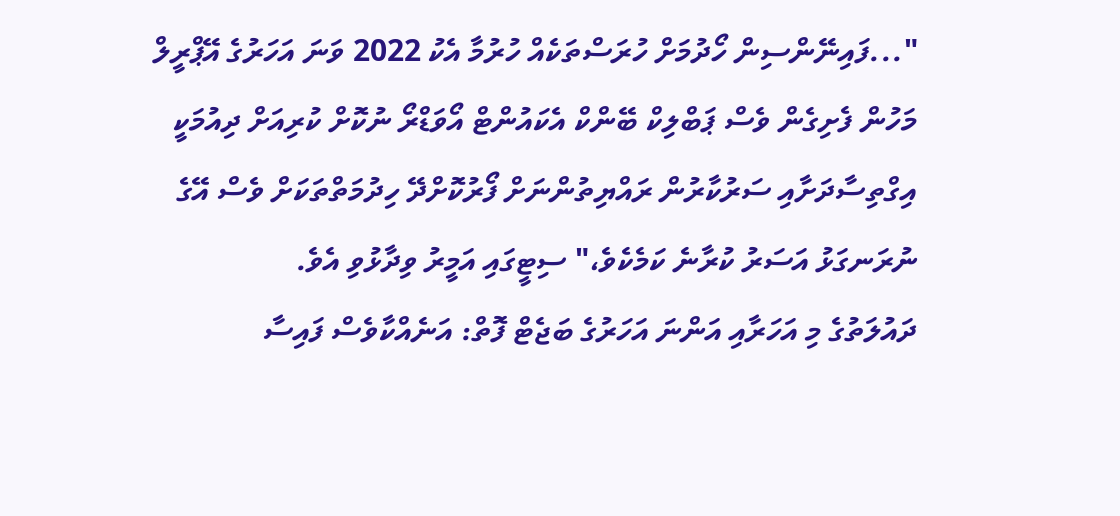"...ފައިނޭންސިން ހޯދުމަށް ހުރަސްތަކެއް ހުރުމާ އެކު 2022 ވަނަ އަހަރުގެ އޭޕްރީލް މަހުން ފެށިގެން ވެސް ޕަބްލިކް ބޭންކް އެކައުންޓް އޯވަޑްރޯ ނުކޮށް ކުރިއަށް ދިއުމަކީ އިގްތިސާދަށާއި ސަރުކާރުން ރައްޔިތުންނަށް ފޯރުކޮށްދޭ ހިދުމަތްތަކަށް ވެސް އޭގެ ނުރަނގަޅު އަސަރު ކުރާނެ ކަމެކެވެ،" ސިޓީގައި އަމީރު ވިދާޅުވި އެވެ.
ދައުލަތުގެ މި އަހަރާއި އަންނަ އަހަރުގެ ބަޖެޓް ފޮތް: އަނެއްކާވެސް ފައިސާ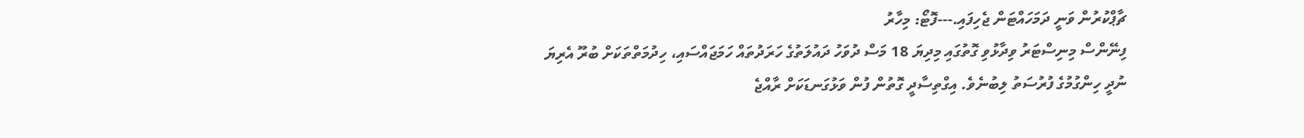ޗާޕްކުރުން ވަނީ ދަމަހައްޓަން ޖެހިފައި.---ފޮޓޯ: މިހާރު
ފިނޭންސް މިނިސްޓަރު ވިދާޅުވި ގޮތުގައި މިދިޔަ 18 މަސް ދުވަހު ދައުލަތުގެ ހަރަދުތައް ހަމަޖައްސައި، ހިދުމަތްތަކަށް ބުރޫ އެރިޔަ ނުދީ ހިންގުމުގެ ފުރުސަތު ލިބުނެވެ. އިގްތިސާދީ ގޮތުން ފުން ވަޅުގަނޑަކަށް ރާއްޖެ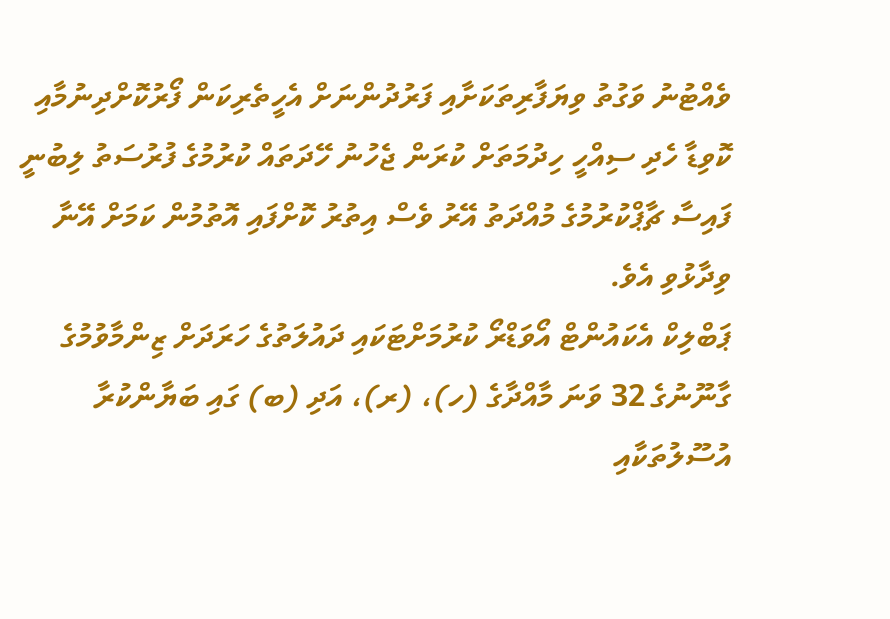ވެއްޓުނު ވަގުތު ވިޔަފާރިތަކަށާއި ފަރުދުންނަށް އެހީތެރިކަން ފޯރުކޮށްދިނުމާއި ކޮވިޑާ ހެދި ސިއްހީ ހިދުމަތަށް ކުރަން ޖެހުނު ހޭދަތައް ކުރުމުގެ ފުރުސަތު ލިބުނީ ފައިސާ ޗާޕްކުރުމުގެ މުއްދަތު އޭރު ވެސް އިތުރު ކޮށްފައި އޮތުމުން ކަމަށް އޭނާ ވިދާޅުވި އެވެ.
ޕަބްލިކް އެކައުންޓް އޯވަޑްރޯ ކުރުމަށްޓަކައި ދައުލަތުގެ ހަރަދަށް ޒިންމާވުމުގެ ގާނޫނުގެ 32 ވަނަ މާއްދާގެ (ހ)، (ރ)، އަދި (ބ) ގައި ބަޔާންކުރާ އުސޫލުތަކާއި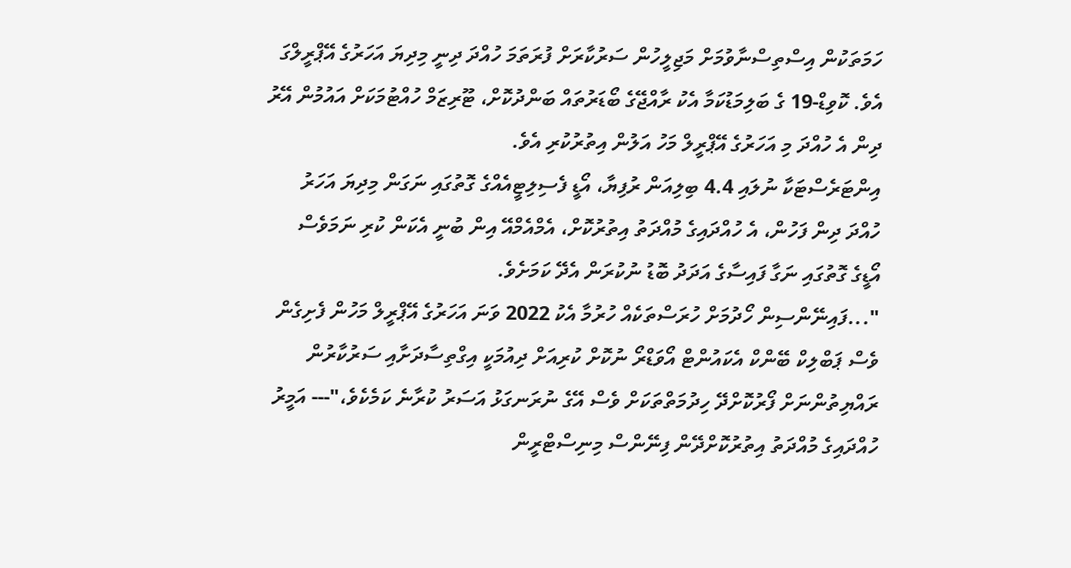ހަމަތަކުން އިސްތިސްނާވުމަށް މަޖިލީހުން ސަރުކާރަށް ފުރަތަމަ ހުއްދަ ދިނީ މިދިޔަ އަހަރުގެ އޭޕްރީލްގަ އެވެ. ކޮވިޑް-19 ގެ ބަލިމަޑުކަމާ އެކު ރާއްޖޭގެ ބޯޑަރުތައް ބަންދުކޮށް، ޓޫރިޒަމް ހުއްޓުމަކަށް އައުމުން އޭރު ދިން އެ ހުއްދަ މި އަހަރުގެ އޭޕްރީލް މަހު އަލުން އިތުރުކުރި އެވެ.
އިންޓަރެސްޓަކާ ނުލައި 4.4 ބިލިއަން ރުފިޔާ، އޯޑީ ފެސިލިޓީއެއްގެ ގޮތުގައި ނަގަން މިދިޔަ އަހަރު ހުއްދަ ދިން ފަހުން، އެ ހުއްދައިގެ މުއްދަތު އިތުރުކޮށް، އެމްއެމްއޭ އިން ބުނީ އެކަން ކުރި ނަމަވެސް އޯޑީގެ ގޮތުގައި ނަގާ ފައިސާގެ އަދަދު ބޮޑު ނުކުރަން އެދޭ ކަމަށެވެ.
"...ފައިނޭންސިން ހޯދުމަށް ހުރަސްތަކެއް ހުރުމާ އެކު 2022 ވަނަ އަހަރުގެ އޭޕްރީލް މަހުން ފެށިގެން ވެސް ޕަބްލިކް ބޭންކް އެކައުންޓް އޯވަޑްރޯ ނުކޮށް ކުރިއަށް ދިއުމަކީ އިގްތިސާދަށާއި ސަރުކާރުން ރައްޔިތުންނަށް ފޯރުކޮށްދޭ ހިދުމަތްތަކަށް ވެސް އޭގެ ނުރަނގަޅު އަސަރު ކުރާނެ ކަމެކެވެ،"--- އަމީރު
ހުއްދައިގެ މުއްދަތު އިތުރުކޮށްދޭން ފިނޭންސް މިނިސްޓްރީން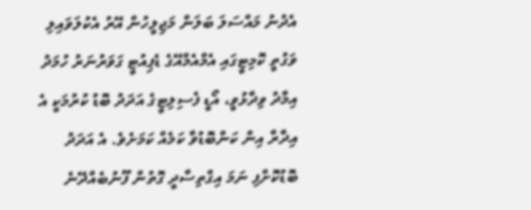އެދުނު މައްސަލަ ބަލަން މަޖިލީހުން އޭރު އެކުލަވައިލި ވަގުތީ ކޮމިޓީގައި އެމްއެމްއޭގެ ޑެޕިއުޓީ ގަވަރުނަރު ހުމަދު އިމާދު ވިދާޅުވީ، އޯޑީ ފެސިލިޓީގެ އަދަދު ބޮޑު ކުރުމަކީ އެ އިދާރާ އިން ކަންބޮޑުވާ ކަމެއް ކަމަށެވެ. އެ އަދަދު ބޮޑުކޮށްފި ނަމަ އިގްތިސާދީ ގޮތުން ފޫނުބެއްދޭނެ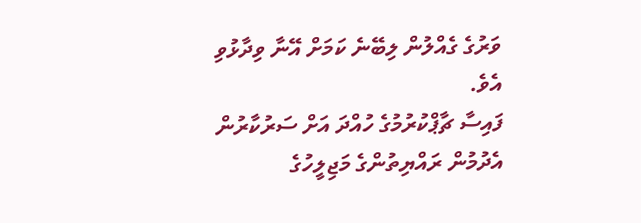ވަރުގެ ގެއްލުން ލިބޭނެ ކަމަށް އޭނާ ވިދާޅުވި އެވެ.
ފައިސާ ޗާޕްކުރުމުގެ ހުއްދަ އަށް ސަރުކާރުން އެދުމުން ރައްޔިތުންގެ މަޖިލީހުގެ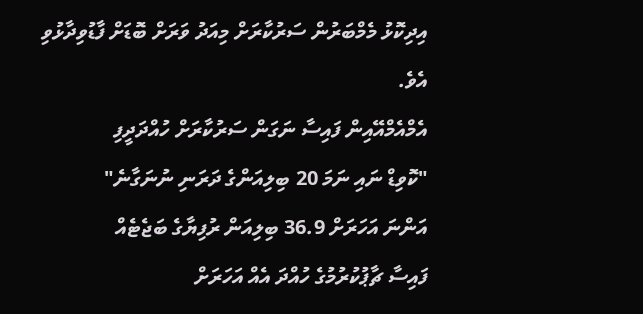އިދިކޮޅު މެމްބަރުން ސަރުކާރަށް މިއަދު ވަރަށް ބޮޑަށް ފާޑުވިދާޅުވި އެވެ.
އެމްއެމްއޭއިން ފައިސާ ނަގަން ސަރުކާރަށް ހުއްދަދީފި
"ކޮވިޑް ނައި ނަމަ 20 ބިލިއަންގެ ދަރަނި ނުނަގާނެ"
އަންނަ އަހަރަށް 36.9 ބިލިއަން ރުފިޔާގެ ބަޖެޓެއް
ފައިސާ ޗާޕުކުރުމުގެ ހުއްދަ އެއް އަހަރަށް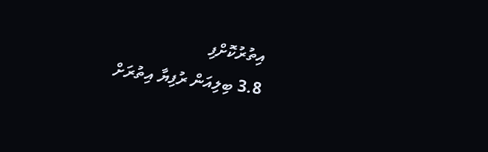އިތުރުކޮށްފި
3.8 ބިލިއަން ރުފިޔާ އިތުރަށް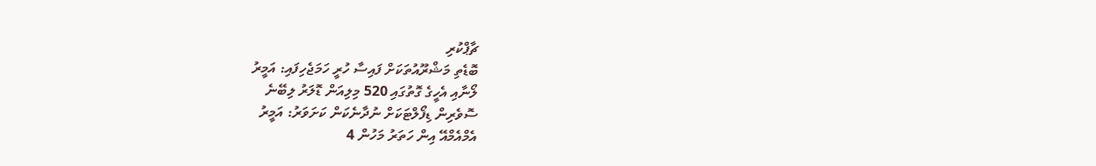ޗާޕްކުރި
ބޮޑެތި މަޝްރޫއުތަކަށް ފައިސާ ހުރީ ހަމަޖެހިފައި: އަމީރު
ލޯނާއި އެހީގެ ގޮތުގައި 520 މިލިއަން ޑޮލަރު ލިބޭނެ
ސޮވެރިން ޑިފޯލްޓަކަށް ނުދާނެކަން ކަށަވަރު: އަމީރު
އެމްއެމްއޭ އިން ހަތަރު މަހުން 4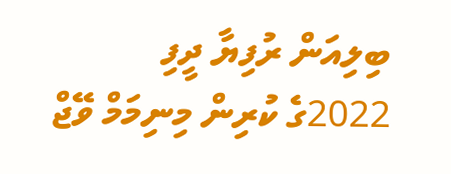ބިލިއަން ރުފިޔާ ދީފި
2022ގެ ކުރިން މިނިމަމް ވޭޖް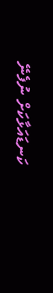ކަނޑައަޅާކަށް ނުފެނޭ